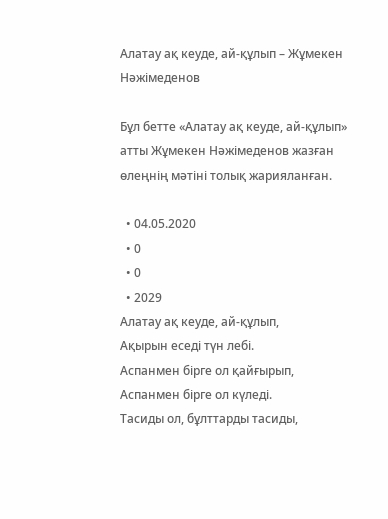Алатау ақ кеуде, ай-құлып – Жұмекен Нәжімеденов

Бұл бетте «Алатау ақ кеуде, ай-құлып» атты Жұмекен Нәжімеденов жазған өлеңнің мәтіні толық жарияланған.

  • 04.05.2020
  • 0
  • 0
  • 2029
Алатау ақ кеуде, ай-құлып,
Ақырын еседі түн лебі.
Аспанмен бірге ол қайғырып,
Аспанмен бірге ол күледі.
Тасиды ол, бұлттарды тасиды,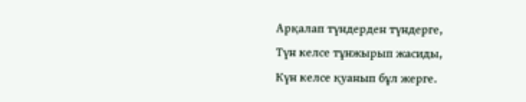Арқалап түндерден түндерге,
Түн келсе тұнжырып жасиды,
Күн келсе қуанып бұл жерге.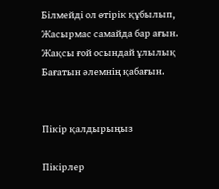Білмейді ол өтірік құбылып,
Жасырмас самайда бар ағын.
Жақсы ғой осындай ұлылық
Бағатын әлемнің қабағын.


Пікір қалдырыңыз

Пікірлер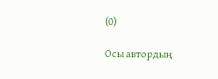(0)

Осы автордың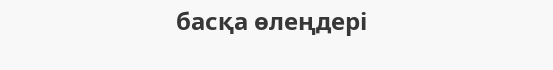басқа өлеңдері